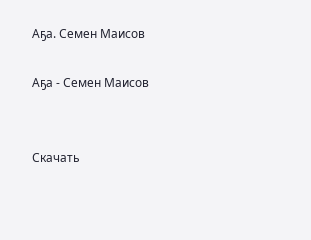Аҕа. Семен Маисов

Аҕа - Семен Маисов


Скачать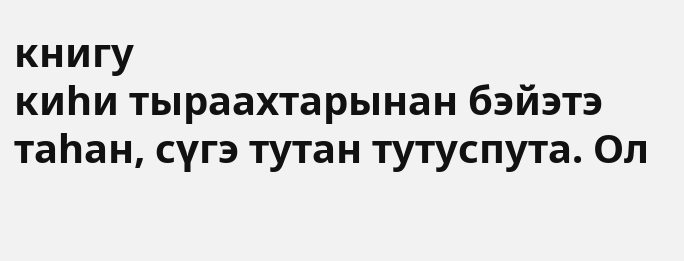книгу
киһи тыраахтарынан бэйэтэ таһан, сүгэ тутан тутуспута. Ол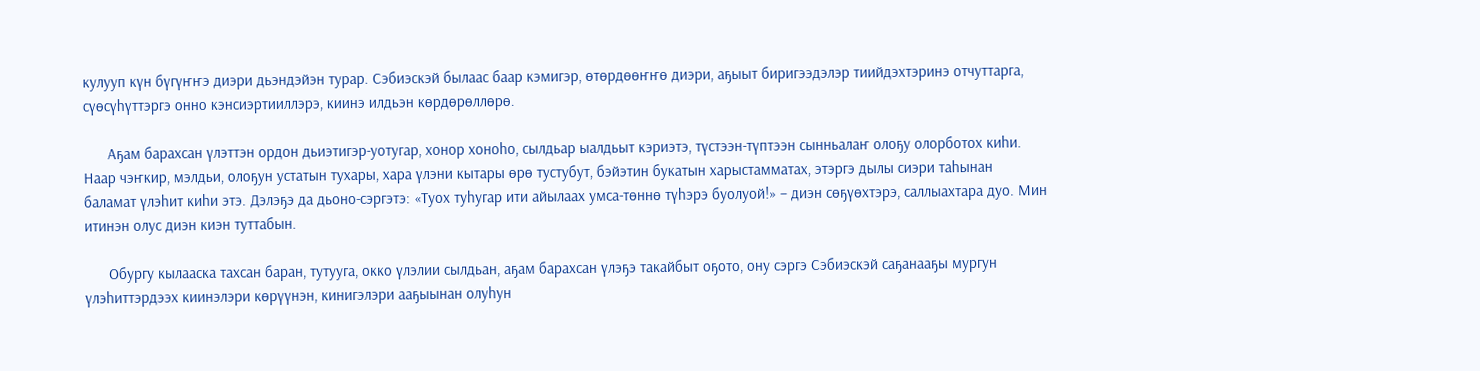кулууп күн бүгүҥҥэ диэри дьэндэйэн турар. Сэбиэскэй былаас баар кэмигэр, өтөрдөөҥҥө диэри, аҕыыт биригээдэлэр тиийдэхтэринэ отчуттарга, сүөсүһүттэргэ онно кэнсиэртииллэрэ, киинэ илдьэн көрдөрөллөрө.

      Аҕам барахсан үлэттэн ордон дьиэтигэр-уотугар, хонор хоноһо, сылдьар ыалдьыт кэриэтэ, түстээн-түптээн сынньалаҥ олоҕу олорботох киһи. Наар чэҥкир, мэлдьи, олоҕун устатын тухары, хара үлэни кытары өрө тустубут, бэйэтин букатын харыстамматах, этэргэ дылы сиэри таһынан баламат үлэһит киһи этэ. Дэлэҕэ да дьоно-сэргэтэ: «Туох туһугар ити айылаах умса-төннө түһэрэ буолуой!» – диэн сөҕүөхтэрэ, саллыахтара дуо. Мин итинэн олус диэн киэн туттабын.

      Обургу кылааска тахсан баран, тутууга, окко үлэлии сылдьан, аҕам барахсан үлэҕэ такайбыт оҕото, ону сэргэ Сэбиэскэй саҕанааҕы мургун үлэһиттэрдээх киинэлэри көрүүнэн, кинигэлэри ааҕыынан олуһун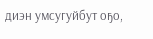диэн умсугуйбут оҕо,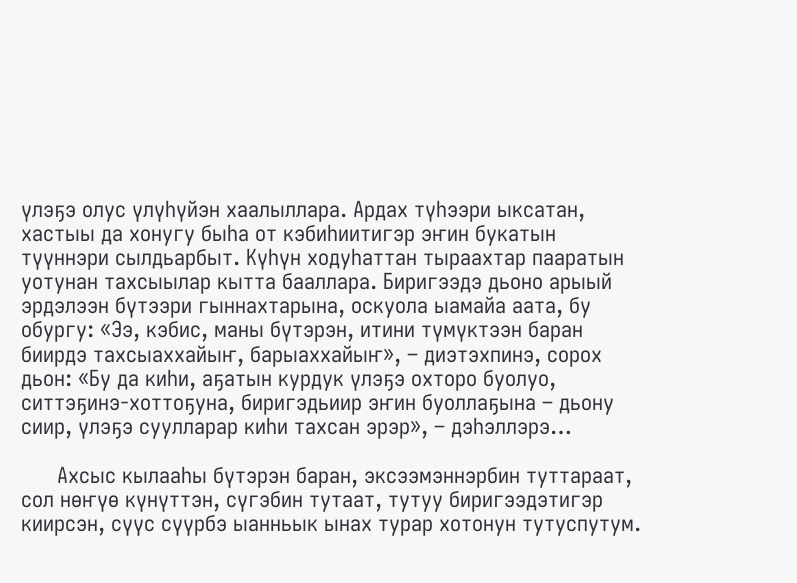үлэҕэ олус үлүһүйэн хаалыллара. Ардах түһээри ыксатан, хастыы да хонугу быһа от кэбиһиитигэр эҥин букатын түүннэри сылдьарбыт. Күһүн ходуһаттан тыраахтар пааратын уотунан тахсыылар кытта бааллара. Биригээдэ дьоно арыый эрдэлээн бүтээри гыннахтарына, оскуола ыамайа аата, бу обургу: «Ээ, кэбис, маны бүтэрэн, итини түмүктээн баран биирдэ тахсыаххайыҥ, барыаххайыҥ», – диэтэхпинэ, сорох дьон: «Бу да киһи, аҕатын курдук үлэҕэ охторо буолуо, ситтэҕинэ-хоттоҕуна, биригэдьиир эҥин буоллаҕына – дьону сиир, үлэҕэ суулларар киһи тахсан эрэр», – дэһэллэрэ…

      Ахсыс кылааһы бүтэрэн баран, эксээмэннэрбин туттараат, сол нөҥүө күнүттэн, сүгэбин тутаат, тутуу биригээдэтигэр киирсэн, сүүс сүүрбэ ыанньык ынах турар хотонун тутуспутум.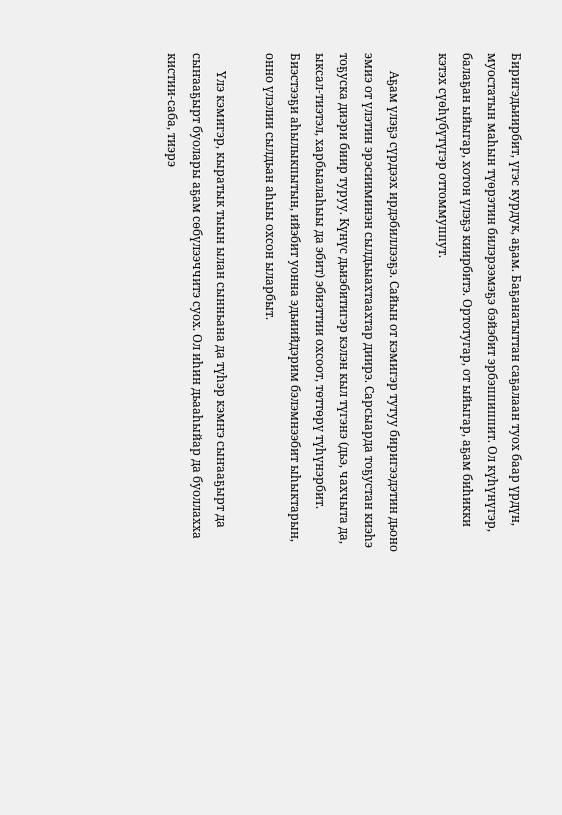Биригэдьиирбит, үгэс курдук, аҕам. Баҕанатыттан саҕалаан туох баар үрдүн, муостатын маһын түөрэтин билэрээмэҕэ бэйэбит эрбэппиппит. Ол күһүнүгэр, балаҕан ыйыгар, хотон үлэҕэ киирбитэ. Ортотугар, от ыйыгар, аҕам биһикки кэтэх сүөһүбүтүгэр оттоммуппут.

      Аҕам үлэҕэ сүрдээх ирдэбиллээҕэ. Сайын от кэмигэр тутуу биригээдэтин дьоно эмиэ от үлэтин эрэсииминэн сылдьыахтаахтар диирэ. Сарсыарда тоҕустан киэһэ тоҕуска диэри биир туруу. Күнүс дьиэбитигэр кэлэн кыл түгэнэ (дьэ, чахчыта да, ыксал-тиэтэл, харбыалаһыы да эбит) эбиэттии охсоот, төттөрү түһүнэрбит. Биэстээҕи аһылыкпытын, ийэбит уонна эдьиийдэрим бэлэмнээбит ыһыктарын, онно үлэлии сылдьан аһыы охсон ыларбыт.

      Үлэ кэмигэр, кыратык тыын ылан сынньана да түһэр кэмҥэ сыҥааҕырт да сыҥааҕырт буолары аҕам сөбүлээччитэ суох. Ол иһин дьааһыйар да буоллахха кистии-саба, тиэрэ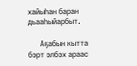хайыһан баран дьааһыйарбыт.

      Аҕабын кытта бэрт элбэх араас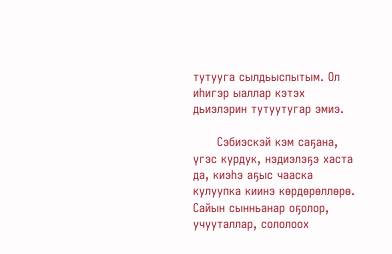тутууга сылдьыспытым. Ол иһигэр ыаллар кэтэх дьиэлэрин тутуутугар эмиэ.

      Сэбиэскэй кэм саҕана, үгэс курдук, нэдиэлэҕэ хаста да, киэһэ аҕыс чааска кулуупка киинэ көрдөрөллөрө. Сайын сынньанар оҕолор, учууталлар, сололоох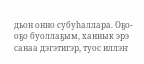дьон онно субуһаллара. Оҕо-оҕо буоллаҕым, ханнык эрэ санаа дэгэтигэр, туос иллэҥ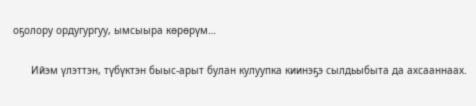оҕолору ордугургуу, ымсыыра көрөрүм…

      Ийэм үлэттэн, түбүктэн быыс-арыт булан кулуупка киинэҕэ сылдьыбыта да ахсааннаах.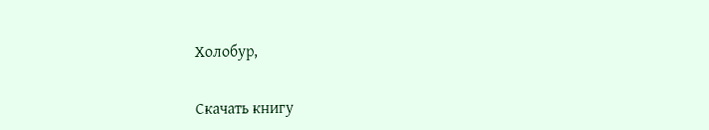Холобур,


Скачать книгу